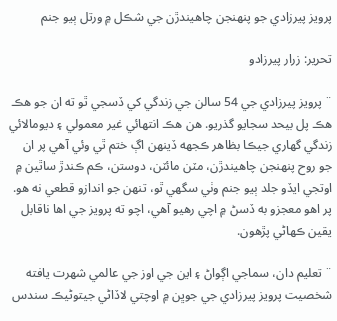پرويز پيرزادي جو پنهنجن چاهيندڙن جي شڪل ۾ ورتل ٻيو جنم

تحرير: زرار پيرزادو

¨ پرويز پيرزادي جي 54 سالن جي زندگي کي ڏسجي ٿو ته ان جو هڪ هڪ پل بيحد سجايو گذريو. هن هڪ انتهائي غير معمولي ۽ ديومالائي زندگي گهاري جيڪا بظاهر ڪجهه ڏينهن اڳ ختم ٿي وئي آهي پر ان جو روح پنهنجن چاهيندڙن، مٽن مائٽن، دوستن، ڪم ڪندڙ ساٿين ۾ اوتجي ايڏو جلد ٻيو جنم وٺي سگهي ٿو، تنهن جو اندازو قطعي نه هو. پر اهو معجزو به ڏسڻ ۾ اچي رهيو آهي، اچو ته پرويز جي اها ناقابل يقين ڪهاڻي پڙهون.

¨ تعليم دان، سماجي اڳواڻ ۽ اين جي اوز جي عالمي شهرت يافته شخصيت پرويز پيرزادي جي جوڀن ۾ اوچتي لاڏاڻي جيتوڻيڪ سندس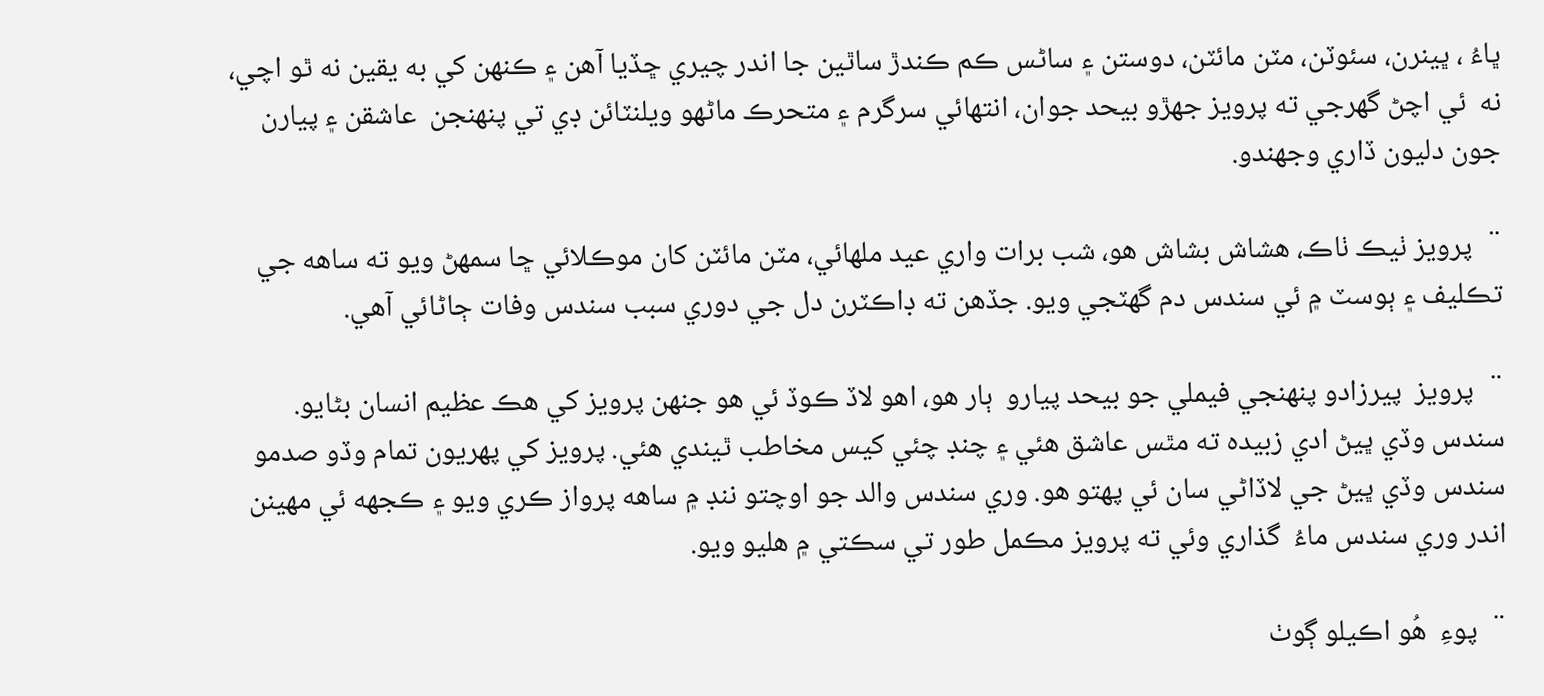ڀاءُ ، ڀينرن، سئوٽن، مٽن مائٽن، دوستن ۽ ساڻس ڪم ڪندڙ ساٿين جا اندر چيري ڇڏيا آهن ۽ ڪنهن کي به يقين نه ٿو اچي، نه  ئي اچڻ گهرجي ته پرويز جهڙو بيحد جوان، انتهائي سرگرم ۽ متحرڪ ماڻهو ويلنٽائن ڊي تي پنهنجن  عاشقن ۽ پيارن  جون دليون ڏاري وجهندو.

¨  پرويز ٺيڪ ٺاڪ، هشاش بشاش هو، شب برات واري عيد ملهائي، مٽن مائٽن کان موڪلائي ڇا سمهڻ ويو ته ساهه جي تڪليف ۽ ٻوسٽ ۾ ئي سندس دم گهٽجي ويو. جڏهن ته ڊاڪٽرن دل جي دوري سبب سندس وفات ڄاڻائي آهي.

¨  پرويز  پيرزادو پنهنجي فيملي جو بيحد پيارو  ٻار هو، اهو لاڏ ڪوڏ ئي هو جنهن پرويز کي هڪ عظيم انسان بڻايو. سندس وڏي ڀيڻ ادي زبيده ته مٿس عاشق هئي ۽ چنڊ چئي کيس مخاطب ٿيندي هئي. پرويز کي پهريون تمام وڏو صدمو سندس وڏي ڀيڻ جي لاڏاڻي سان ئي پهتو هو. وري سندس والد جو اوچتو ننڊ ۾ ساهه پرواز ڪري ويو ۽ ڪجهه ئي مهينن اندر وري سندس ماءُ  گذاري وئي ته پرويز مڪمل طور تي سڪتي ۾ هليو ويو.

¨  پوءِ  هُو اڪيلو ڳوٺ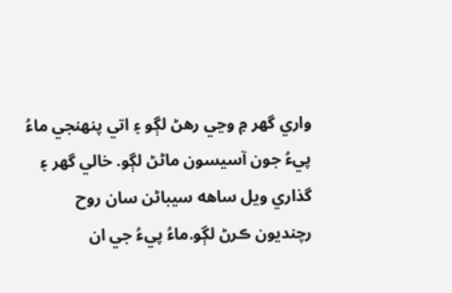واري گهر ۾ وڃي رهڻ لڳو ۽ اتي پنهنجي ماءُ پيءُ جون آسيسون ماڻڻ لڳو. خالي گهر ۽ گذاري ويل ساهه سيباڻن سان روح رچنديون ڪرڻ لڳو.ماءُ پيءُ جي ان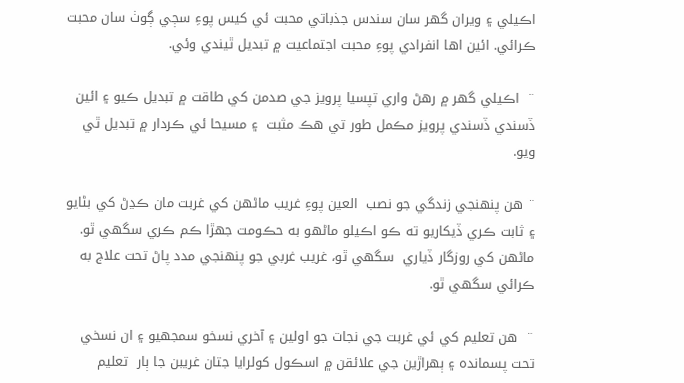اڪيلي ۽ ويران گهر سان سندس جذباتي محبت ئي کيس پوءِ سڄي ڳوٺ سان محبت ڪرائي. ائين اها انفرادي پوءِ محبت اجتماعيت ۾ تبديل ٿيندي وئي.

¨  اڪيلي گهر ۾ رهڻ واري تپسيا پرويز جي صدمن کي طاقت ۾ تبديل ڪيو ۽ ائين ڏسندي ڏسندي پرويز مڪمل طور تي هڪ مثبت  ۽ مسيحا ئي ڪردار ۾ تبديل ٿي ويو.

¨ هن پنهنجي زندگي جو نصب  العين پوءِ غريب ماڻهن کي غربت مان ڪڍڻ کي بڻايو ۽ ثابت ڪري ڏيکاريو ته ڪو اڪيلو ماڻهو به حڪومت جهڙا ڪم ڪري سگهي ٿو. ماڻهن کي روزگار ڏياري  سگهي ٿو، غريب غربي جو پنهنجي مدد پاڻ تحت علاج به ڪرائي سگهي ٿو.

¨  هن تعليم کي ئي غربت جي نجات جو اولين ۽ آخري نسخو سمجهيو ۽ ان نسخي تحت پسمانده ۽ ٻهراڙين جي علائقن ۾ اسڪول کولرايا جتان غريبن جا ٻار  تعليم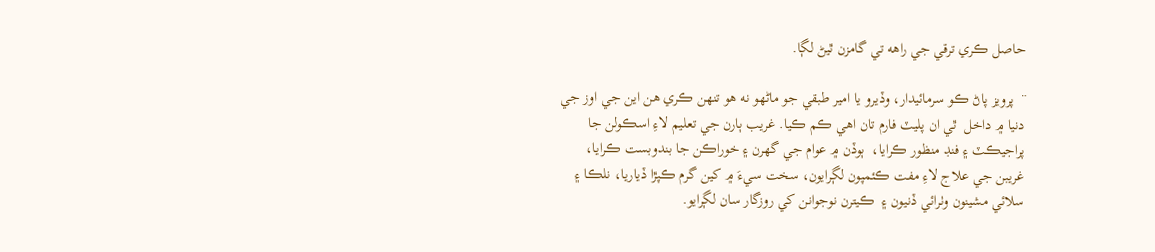حاصل ڪري ترقي جي راهه تي گامزن ٿيڻ لڳا.

¨  پرويز پاڻ ڪو سرمائيدار، وڏيرو يا امير طبقي جو ماڻهو نه هو تنهن ڪري هن اين جي اوز جي  دنيا ۾ داخل  ٿي ان پليٽ فارم تان اهي ڪم ڪيا. غريب ٻارن جي تعليم لاءِ اسڪولن جا پراجيڪٽ ۽ فنڊ منظور ڪرايا،  ٻوڏن ۾ عوام جي گهرن ۽ خوراڪن جا بندوبست ڪرايا،  غريبن جي علاج لاءِ مفت ڪئمپون لڳرايون، سخت سيءَ ۾ کين گرم ڪپڙا ڏياريا، نلڪا ۽ سلائي مشينون وٺرائي ڏنيون ۽  ڪيترن نوجوانن کي روزگار سان لڳرايو.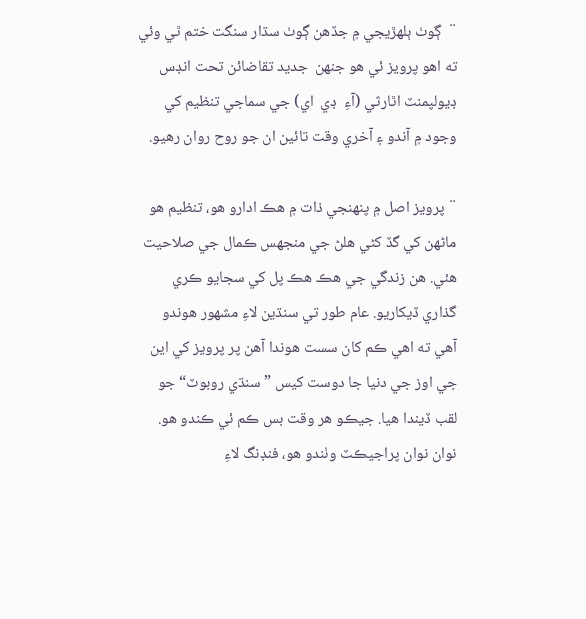¨  ڳوٺ ٻلهڙيجي ۾ جڏهن ڳوٺ سڌار سنگت ختم ٿي وئي ته اهو پرويز ئي هو جنهن  جديد تقاضائن تحت انڊس ڊيولپمنٽ اٿارثي (آءِ  ڊي  اي) جي سماجي تنظيم کي وجود ۾ آندو ۽ آخري وقت تائين ان جو روح روان رهيو.

¨ پرويز اصل ۾ پنهنجي ذات ۾ هڪ ادارو هو، تنظيم هو ماڻهن کي گڏ کڻي هلڻ جي منجهس ڪمال جي صلاحيت هئي. هن زندگي جي هڪ هڪ پل کي سجايو ڪري گذاري ڏيکاريو. عام طور تي سنڌين لاءِ مشهور هوندو آهي ته اهي ڪم کان سست هوندا آهن پر پرويز کي اين جي اوز جي دنيا جا دوست کيس ”سنڌي روبوٽ“ جو لقب ڏيندا هيا. جيڪو هر وقت بس ڪم ئي ڪندو هو. نوان نوان پراجيڪٽ وٺندو هو، فنڊنگ لاءِ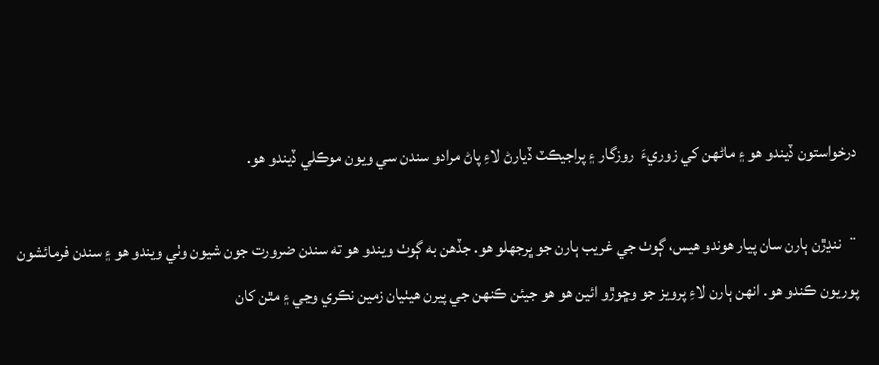درخواستون ڏيندو هو ۽ ماڻهن کي زوريءَ  روزگار ۽ پراجيڪٽ ڏيارڻ لاءِ پاڻ مرادو سندن سي ويون موڪلي ڏيندو هو.

¨  ننڍڙن ٻارن سان پيار هوندو هيس، ڳوٺ جي غريب ٻارن جو ڀرجهلو هو. جڏهن به ڳوٺ ويندو هو ته سندن ضرورت جون شيون وٺي ويندو هو ۽ سندن فرمائشون پوريون ڪندو هو. انهن ٻارن لاءِ پرويز جو وڇوڙو ائين هو هو جيئن ڪنهن جي پيرن هيٺيان زمين نڪري وڃي ۽ مٿن کان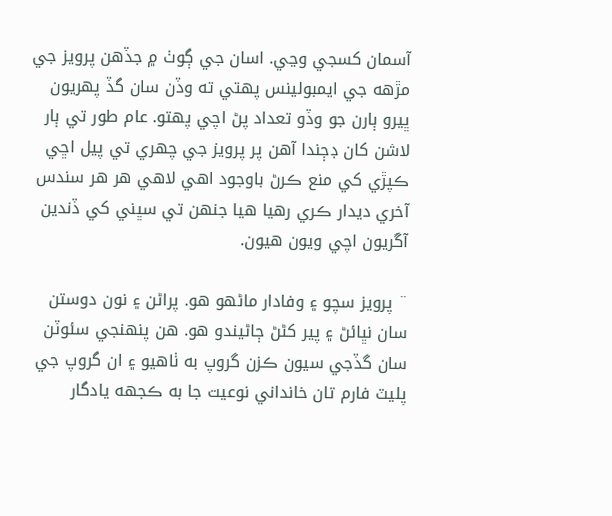آسمان کسجي وڃي. اسان جي ڳوٺ ۾ جڏهن پرويز جي مڙهه جي ايمبولينس پهتي ته وڏن سان گڏ پهريون ڀيرو ٻارن جو وڏو تعداد پڻ اچي پهتو. عام طور تي ٻار لاشن کان ڊڄندا آهن پر پرويز جي چهري تي پيل اڇي ڪپڙي کي منع ڪرڻ باوجود اهي لاهي هر هر سندس آخري ديدار ڪري رهيا هيا جنهن تي سڀني کي ڏندين آڱريون اچي ويون هيون.

¨ پرويز سچو ۽ وفادار ماڻهو هو. پراڻن ۽ نون دوستن سان نڀائڻ ۽ پير کڻڻ ڄاڻيندو هو. هن پنهنجي سئوٽن سان گڏجي سيون ڪزن گروپ به ٺاهيو ۽ ان گروپ جي پليٽ فارم تان خانداني نوعيت جا به ڪجهه يادگار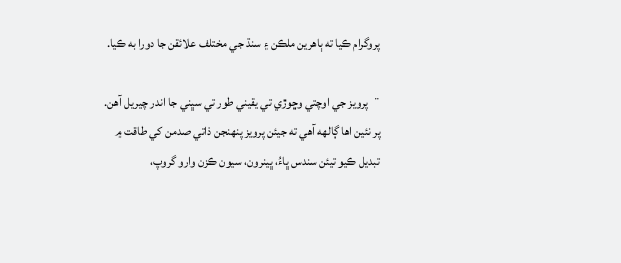پروگرام ڪيا ته ٻاهرين ملڪن ۽ سنڌ جي مختلف علائقن جا دورا به ڪيا.

¨  پرويز جي اوچتي وڇوڙي تي يقيني طور تي سڀني جا اندر چيريل آهن. پر نئين اها ڳالهه آهي ته جيئن پرويز پنهنجن ذاتي صدمن کي طاقت ۾ تبديل ڪيو تيئن سندس ڀاءُ، ڀينرون، سيون ڪزن وارو گروپ،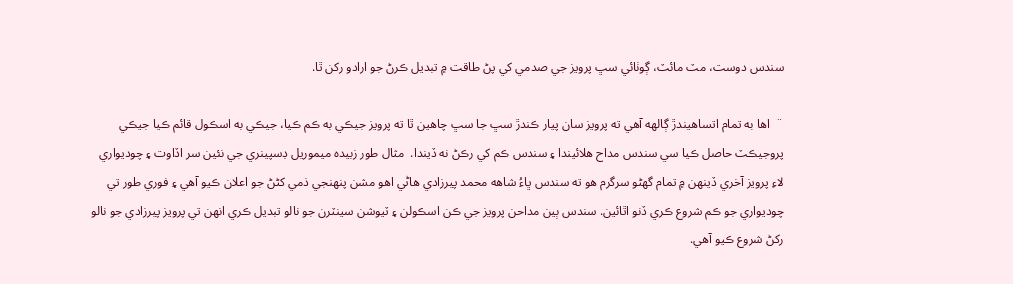سندس دوست، مٽ مائٽ، ڳوٺائي سڀ پرويز جي صدمي کي پڻ طاقت ۾ تبديل ڪرڻ جو ارادو رکن ٿا.

¨  اها به تمام اتساهيندڙ ڳالهه آهي ته پرويز سان پيار ڪندڙ سڀ جا سڀ چاهين ٿا ته پرويز جيڪي به ڪم ڪيا، جيڪي به اسڪول قائم ڪيا جيڪي پروجيڪٽ حاصل ڪيا سي سندس مداح هلائيندا ۽ سندس ڪم کي رڪڻ نه ڏيندا.  مثال طور زبيده ميموريل ڊسپينري جي نئين سر اڏاوت ۽ چوديواري لاءِ پرويز آخري ڏينهن ۾ تمام گهڻو سرگرم هو ته سندس ڀاءُ شاهه محمد پيرزادي هاڻي اهو مشن پنهنجي ذمي کڻڻ جو اعلان ڪيو آهي ۽ فوري طور تي چوديواري جو ڪم شروع ڪري ڏنو اٿائين. سندس ٻين مداحن پرويز جي ڪن اسڪولن ۽ ٽيوشن سينٽرن جو نالو تبديل ڪري انهن تي پرويز پيرزادي جو نالو رکڻ شروع ڪيو آهي.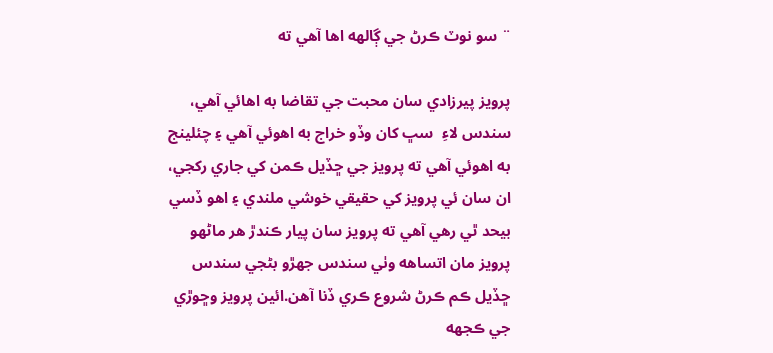¨ سو نوٽ ڪرڻ جي ڳالهه اها آهي ته

پرويز پيرزادي سان محبت جي تقاضا به اهائي آهي، سندس لاءِ  سڀ کان وڏو خراج به اهوئي آهي ۽ چئلينج به اهوئي آهي ته پرويز جي ڇڏيل ڪمن کي جاري رکجي، ان سان ئي پرويز کي حقيقي خوشي ملندي ۽ اهو ڏسي بيحد ٿي رهي آهي ته پرويز سان پيار ڪندڙ هر ماڻهو پرويز مان اتساهه وٺي سندس جهڙو بڻجي سندس ڇڏيل ڪم ڪرڻ شروع ڪري ڏنا آهن.ائين پرويز وڇوڙي جي ڪجهه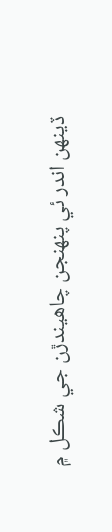ڏينهن اندر ئي پنهنجن چاهيندڙن جي شڪل ۾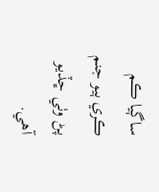ساڳيا ڪم ڪري ٻيو جنم پڻ وٺي ڇڏيو آهي.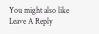You might also like
Leave A Reply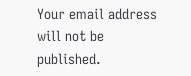Your email address will not be published.